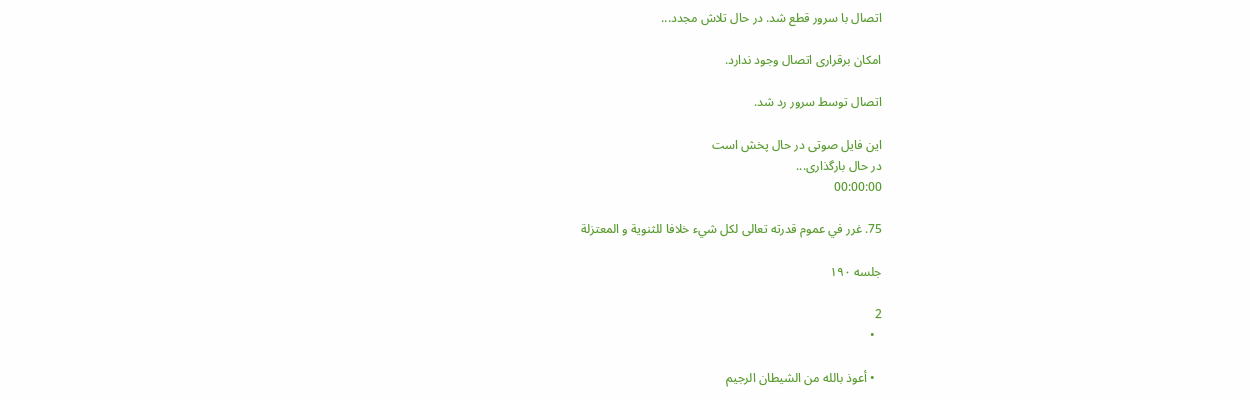اتصال با سرور قطع شد. در حال تلاش مجدد...

امکان برقراری اتصال وجود ندارد.

اتصال توسط سرور رد شد.

این فایل صوتی در حال پخش است
در حال بارگذاری...
00:00:00

75. غرر في عموم قدرته تعالى لكل شي‌ء خلافا للثنوية و المعتزلة

جلسه ۱۹۰

2
  •

  • أعوذ بالله من الشیطان الرجیم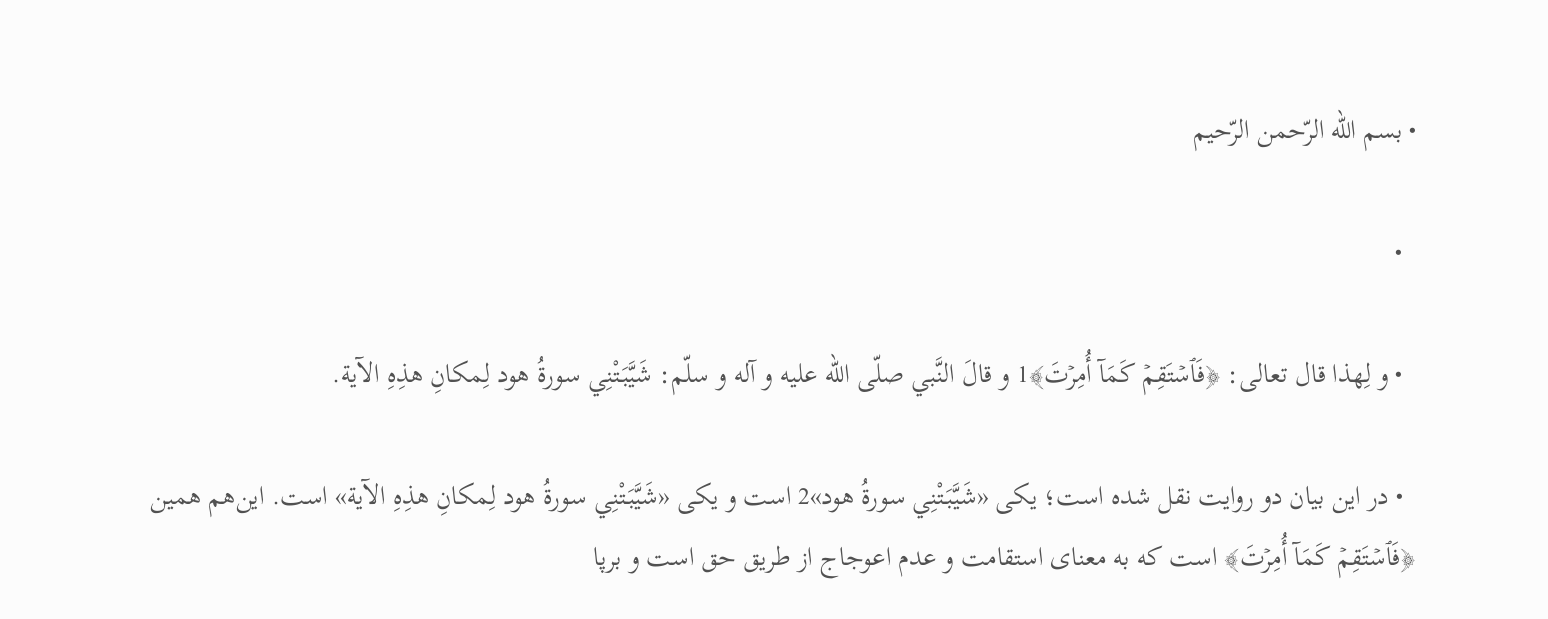• بسم الله الرّحمن الرّحیم

  •

  • و لِهذا قال تعالى: ﴿فَٱسۡتَقِمۡ كَمَآ أُمِرۡتَ﴾1 و قالَ النَّبي صلّی الله علیه و آله و سلّم: شَيَّبَتْنِي سورةُ هود لِمكانِ هذِهِ الآية.

  • در این بیان دو روایت نقل شده است؛ یکی «شَيَّبَتْنِي سورةُ هود»2 است و یکی «شَيَّبَتْنِي سورةُ هود لِمكانِ هذِهِ الآية» است. این‌هم همین ﴿فَٱسۡتَقِمۡ كَمَآ أُمِرۡتَ﴾ است که به معنای استقامت و عدم اعوجاج از طریق حق است و برپا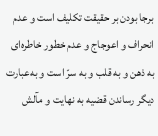برجا بودن بر حقیقت تکلیف است و عدم انحراف و اعوجاج و عدم خطور خاطره‌ای به ذهن و به قلب و به سرّ است و به‌عبارت دیگر رساندن قضیه به نهایت و مآلش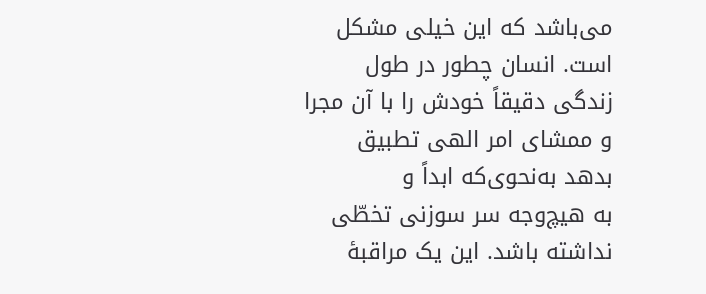می‌باشد که این خیلی مشکل است. انسان چطور در طول زندگی دقیقاً خودش را با آن مجرا و ممشای امر الهی تطبیق بدهد به‌نحوی‌که ابداً و به ‌هیچ‌وجه سر سوزنی تخطّی نداشته باشد. این یک مراقبۀ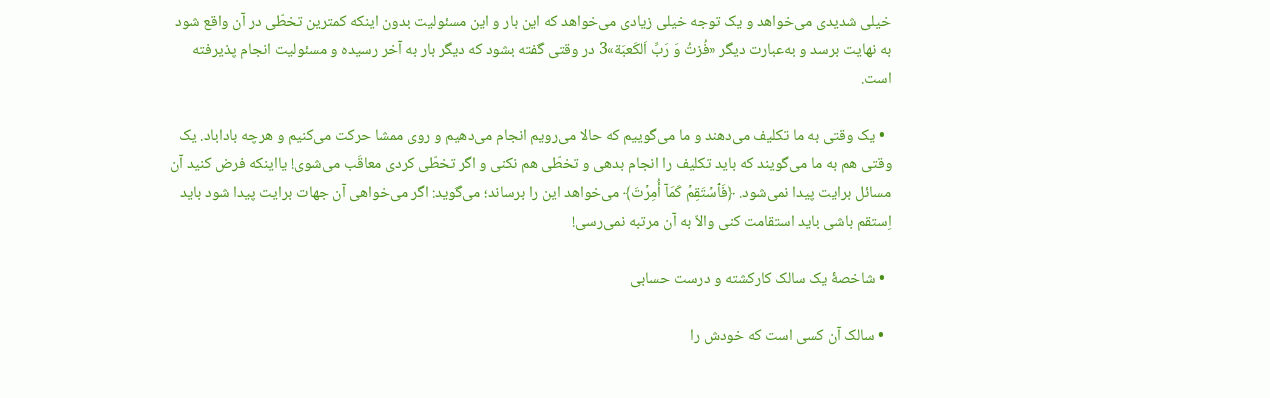خیلی شدیدی می‌خواهد و یک توجه خیلی زیادی می‌خواهد که این بار و این مسئولیت بدون اینکه کمترین تخطّی در آن واقع شود به نهایت برسد و به‌عبارت دیگر «فُزتُ وَ رَبِّ اَلکَعبَة»3 در وقتی گفته بشود که دیگر بار به آخر رسیده و مسئولیت انجام پذیرفته است.

  • یک وقتی به ما تکلیف می‌دهند و ما می‌گوییم که حالا می‌رویم انجام می‌دهیم و روی ممشا حرکت می‌کنیم و هرچه باداباد. یک وقتی هم به ما می‌گویند که باید تکلیف را انجام بدهی و تخطّی هم نکنی و اگر تخطّی کردی معاقَب می‌شوی! یااینکه فرض کنید آن مسائل برایت پیدا نمی‌شود. ﴿فَٱسۡتَقِمۡ كَمَآ أُمِرۡتَ﴾ می‌خواهد این را برساند؛ می‌گوید: اگر می‌خواهی آن جهات برایت پیدا شود باید اِستقم باشی باید استقامت کنی والاّ به آن مرتبه نمی‌رسی!

  • شاخصۀ یک سالک کارکشته و درست حسابی

  • سالک آن کسی است که خودش را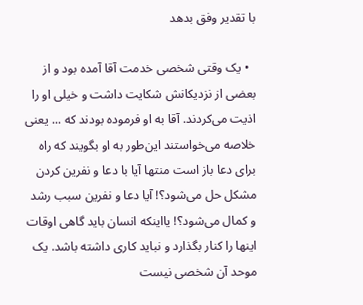با تقدیر وفق بدهد

  • یک وقتی شخصی خدمت آقا آمده بود و از بعضی از نزدیکانش شکایت داشت و خیلی او را اذیت می‌کردند. آقا به او فرموده بودند که ... یعنی خلاصه می‌خواستند این‌طور به او بگویند که راه برای دعا باز است منتها آیا با دعا و نفرین کردن مشکل حل می‌شود؟! آیا دعا و نفرین سبب رشد و کمال می‌شود؟! یااینکه انسان باید گاهی اوقات اینها را کنار بگذارد و نباید کاری داشته باشد. یک موحد آن شخصی نیست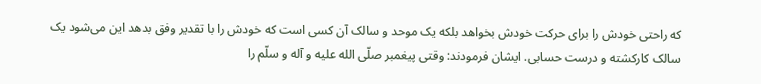که راحتی خودش را برای حرکت خودش بخواهد بلکه یک موحد و سالک آن کسی است که خودش را با تقدیر وفق بدهد این می‌شود یک سالک کارکشته و درست حسابی. ایشان فرمودند: وقتی پیغمبر صلّی الله علیه و آله و سلّم را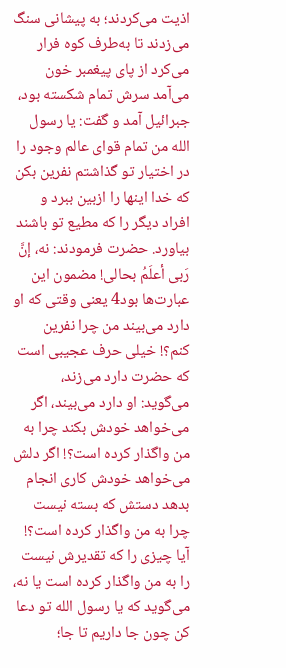اذیت می‌کردند؛ به پیشانی سنگ می‌زدند تا به‌طرف کوه فرار می‌کرد از پای پیغمبر خون می‌آمد سرش تمام شکسته بود، جبرائیل آمد و گفت: یا رسول الله من تمام قوای عالم وجود را در اختیار تو گذاشتم نفرین بکن که خدا اینها را ازبین ببرد و افراد دیگر را که مطیع تو باشند بیاورد. حضرت فرمودند: نه، إنَّ رَبی أعلَمُ بحالی! مضمون این عبارت‌ها بود4 یعنی وقتی که او دارد می‌بیند من چرا نفرین کنم؟! خیلی حرف عجیبی است که حضرت دارد می‌زند، می‌گوید: او دارد می‌بیند، اگر می‌خواهد خودش بکند چرا به من واگذار کرده است؟! اگر دلش می‌خواهد خودش کاری انجام بدهد دستش که بسته نیست چرا به من واگذار کرده است؟! آیا چیزی را که تقدیرش نیست را به من واگذار کرده است یا نه، می‌گوید که یا رسول الله تو دعا کن چون جا داریم تا جا؛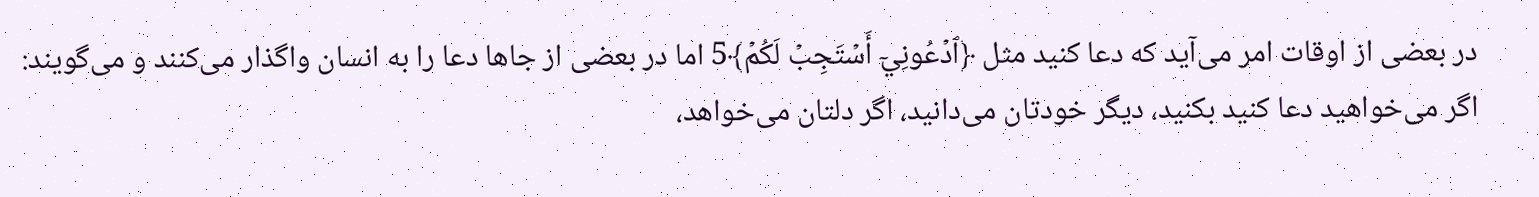در بعضی از اوقات امر می‌آید که دعا کنید مثل ﴿ٱدۡعُونِيٓ أَسۡتَجِبۡ لَكُمۡ﴾5 اما در بعضی از جاها دعا را به انسان واگذار می‌کنند و می‌گویند: اگر می‌خواهید دعا کنید بکنید، دیگر خودتان می‌دانید، اگر دلتان می‌خواهد،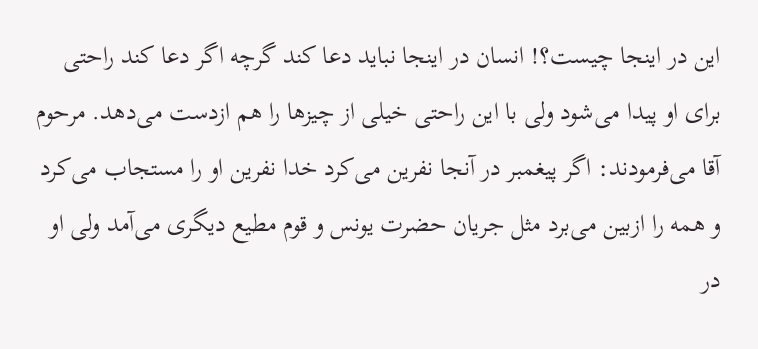این در اینجا چیست؟! انسان در اینجا نباید دعا کند گرچه اگر دعا کند راحتی برای او پیدا می‌شود ولی با این راحتی خیلی از چیزها را هم ازدست می‌دهد. مرحوم آقا می‌فرمودند: اگر پیغمبر در آنجا نفرین می‌کرد خدا نفرین او را مستجاب می‌کرد و همه را ازبین می‌برد مثل جریان حضرت یونس و قوم مطیع دیگری می‌آمد ولی او در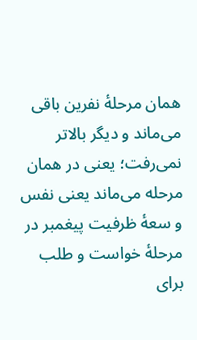همان مرحلۀ نفرین باقی می‌ماند و دیگر بالاتر نمی‌رفت؛ یعنی در همان مرحله می‌ماند یعنی نفس و سعۀ ظرفیت پیغمبر در مرحلۀ خواست و طلب برای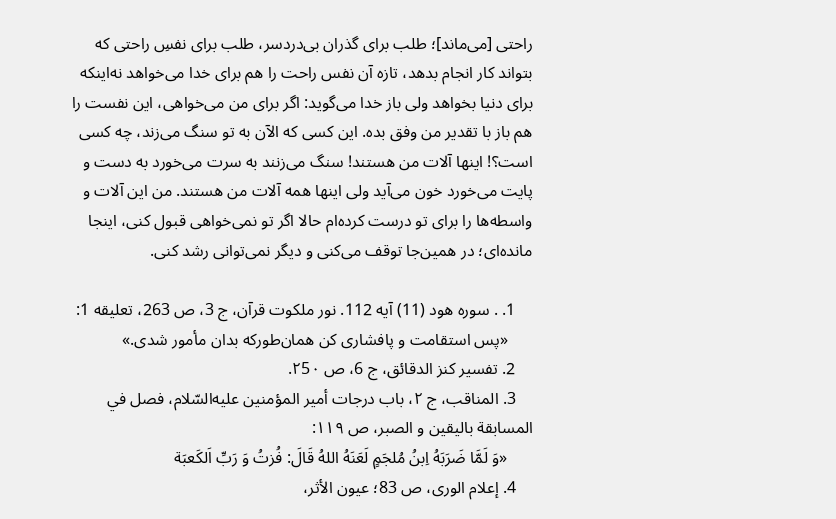راحتی [می‌ماند]؛ طلب برای گذران بی‌دردسر، طلب برای نفسِ راحتی که بتواند کار انجام بدهد، تازه آن نفس راحت را هم برای خدا می‌خواهد نه‌اینکه برای دنیا بخواهد ولی باز خدا می‌گوید: اگر برای من می‌خواهی، این نفست را هم باز با تقدیر من وفق بده. این کسی که الآن به تو سنگ می‌زند، چه کسی است؟! اینها آلات من هستند! سنگ می‌زنند به سرت می‌خورد به دست و پایت می‌خورد خون می‌آید ولی اینها همه آلات من هستند. من این آلات و واسطه‌ها را برای تو درست کرده‌ام حالا اگر تو نمی‌خواهی قبول کنی، اینجا مانده‌ای؛ در همین‌جا توقف می‌کنی و دیگر نمی‌توانی رشد کنی.

    1. . سوره هود (11) آيه 112. نور ملكوت قرآن، ج ‌3، ص 263، تعلیقه 1:
      «پس استقامت و پافشارى كن همان‌طوركه بدان مأمور شدى.»
    2. تفسیر کنز الدقائق، ج 6، ص ۲5۰.
    3. المناقب، ج ۲، باب درجات أمير المؤمنين عليه‌السّلام، فصل في المسابقة باليقين و الصبر، ص ۱۱۹:
      «وَ لَمَّا ضَرَبَهُ اِبنُ مُلجَمٍ لَعَنَهُ اللهُ قَالَ: فُزتُ وَ رَبِّ اَلكَعبَة
    4. إعلام الورى، ص 83؛ عيون الأثر،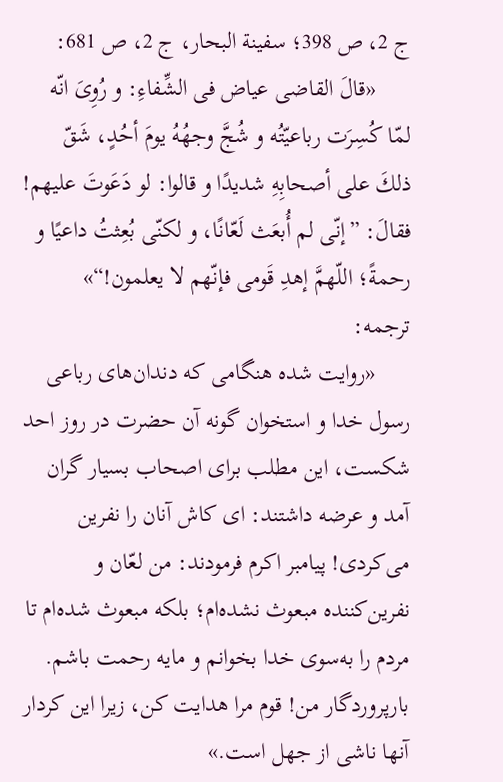ج 2، ص 398؛ سفينة البحار، ج 2، ص 681:
      «قالَ القاضى عياض فى الشِّفاءِ: و رُوِىَ انّه لمّا كُسِرَت رباعيّتُه و شُجَّ وجهُهُ يومَ أحُدٍ، شَقّ ذلكَ على أصحابِهِ شديدًا و قالوا: لو دَعَوتَ عليهم! فقالَ: ”إنّى لم أُبعَث لَعّانًا، و لكنّى بُعِثتُ داعيًا و رحمةً؛ اللّهمَّ إهدِ قَومى فإنّهم لا يعلمون!“» ترجمه:
      «روايت شده هنگامى كه دندان‌هاى رباعى رسول خدا و استخوان گونه آن حضرت در روز احد شكست، اين مطلب براى اصحاب بسيار گران آمد و عرضه داشتند: اى كاش آنان را نفرين مى‌كردى! پيامبر اكرم فرمودند: من لعّان و نفرين‌كننده مبعوث نشده‌ام؛ بلكه مبعوث شده‌ام تا مردم را به‌سوى خدا بخوانم و مايه رحمت باشم. بارپروردگار من! قوم مرا هدايت كن، زيرا اين كردار آنها ناشى از جهل است.»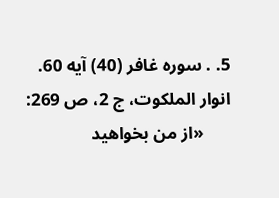5. . سوره غافر (40) آيه 60. انوار الملكوت، ج ‌2، ص 269:
      «از من بخواهيد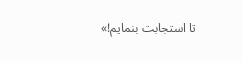تا استجابت بنمايم!»